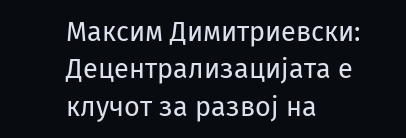Максим Димитриевски: Децентрализацијата е клучот за развој на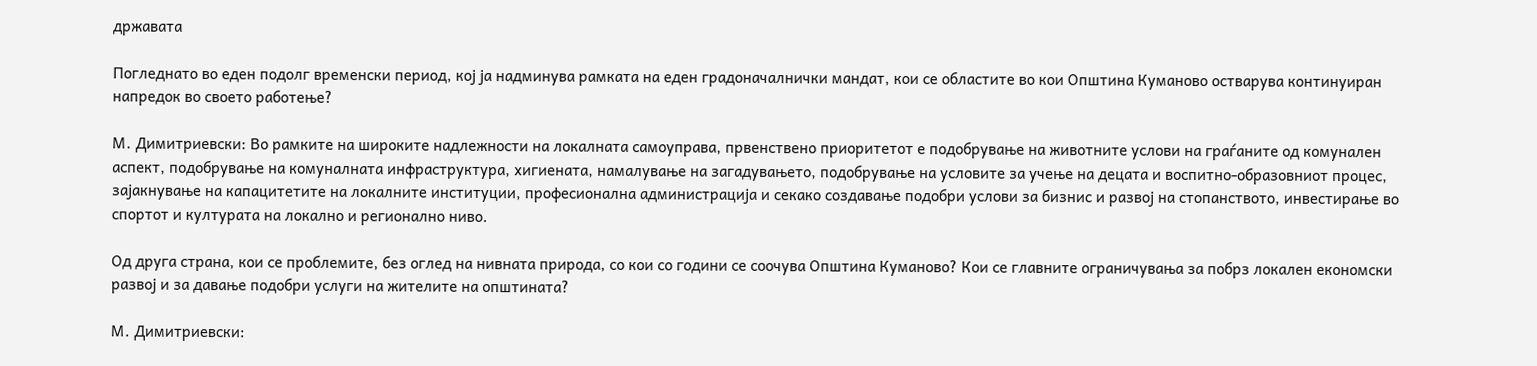државата

Погледнато во еден подолг временски период, кој ја надминува рамката на еден градоначалнички мандат, кои се областите во кои Општина Куманово остварува континуиран напредок во своето работење?

М. Димитриевски: Во рамките на широките надлежности на локалната самоуправа, првенствено приоритетот е подобрување на животните услови на граѓаните од комунален аспект, подобрување на комуналната инфраструктура, хигиената, намалување на загадувањето, подобрување на условите за учење на децата и воспитно-образовниот процес, зајакнување на капацитетите на локалните институции, професионална администрација и секако создавање подобри услови за бизнис и развој на стопанството, инвестирање во спортот и културата на локално и регионално ниво.

Од друга страна, кои се проблемите, без оглед на нивната природа, со кои со години се соочува Општина Куманово? Кои се главните ограничувања за побрз локален економски развој и за давање подобри услуги на жителите на општината?

М. Димитриевски: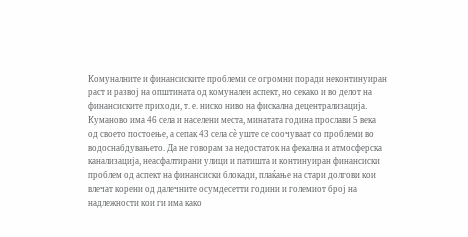Комуналните и финансиските проблеми се огромни поради неконтинуиран раст и развој на општината од комунален аспект, но секако и во делот на финансиските приходи, т. е. ниско ниво на фискална децентрализација. Куманово има 46 села и населени места, минатата година прослави 5 века од своето постоење, а сепак 43 села сè уште се соочуваат со проблеми во водоснабдувањето. Да не говорам за недостаток на фекална и атмосферска канализација, неасфалтирани улици и патишта и континуиран финансиски проблем од аспект на финансиски блокади, плаќање на стари долгови кои влечат корени од далечните осумдесетти години и големиот број на надлежности кои ги има како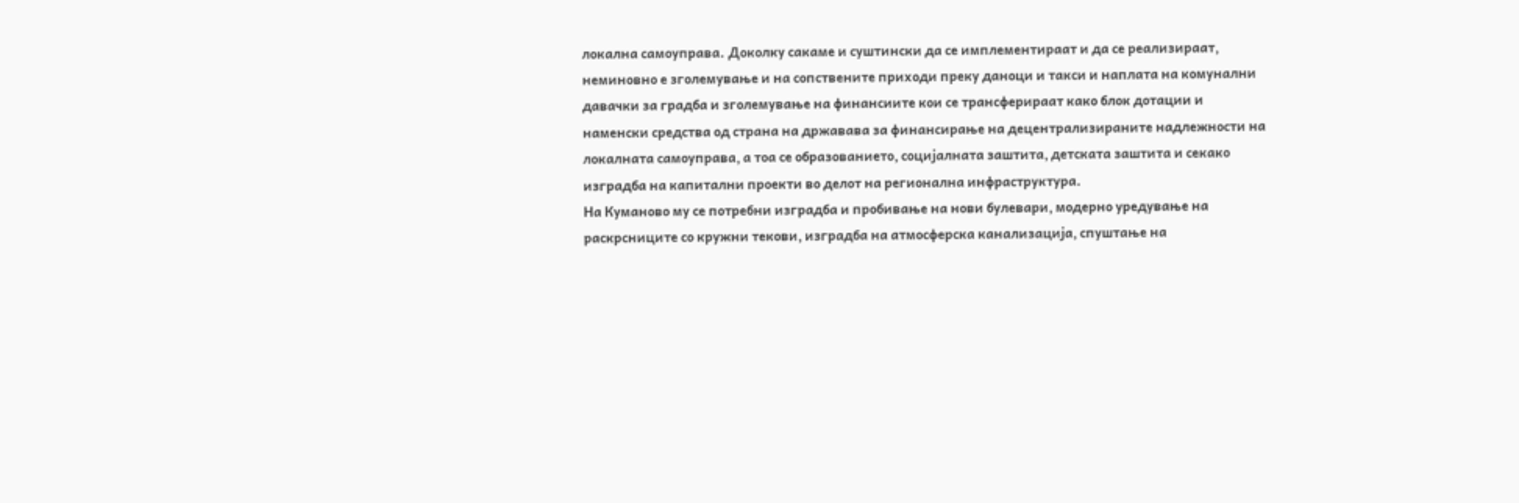локална самоуправа. Доколку сакаме и суштински да се имплементираат и да се реализираат, неминовно е зголемување и на сопствените приходи преку даноци и такси и наплата на комунални давачки за градба и зголемување на финансиите кои се трансферираат како блок дотации и наменски средства од страна на државава за финансирање на децентрализираните надлежности на локалната самоуправа, а тоа се образованието, социјалната заштита, детската заштита и секако изградба на капитални проекти во делот на регионална инфраструктура.
На Куманово му се потребни изградба и пробивање на нови булевари, модерно уредување на раскрсниците со кружни текови, изградба на атмосферска канализација, спуштање на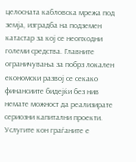целосната кабловска мрежа под земја, изградба на подземен катастар за кој се неопходни големи средства. Главните ограничувања за побрз локален економски развој се секако финансиите бидејќи без нив немате можност да реализирате сериозни капитални проекти. Услугите кон граѓаните е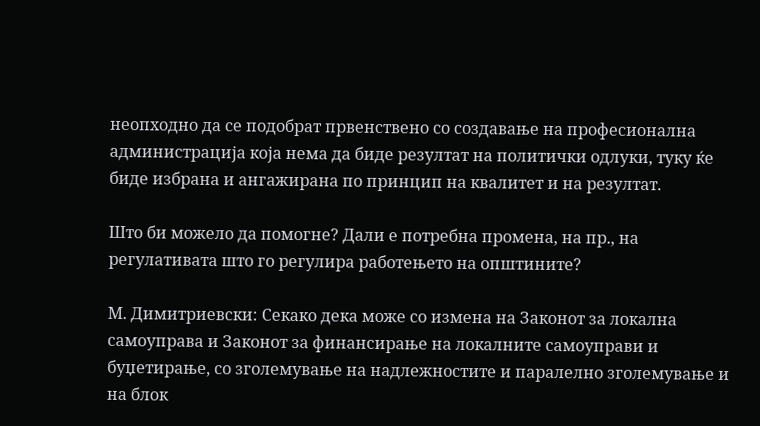неопходно да се подобрат првенствено со создавање на професионална администрација која нема да биде резултат на политички одлуки, туку ќе биде избрана и ангажирана по принцип на квалитет и на резултат.

Што би можело да помогне? Дали е потребна промена, на пр., на регулативата што го регулира работењето на општините?

М. Димитриевски: Секако дека може со измена на Законот за локална самоуправа и Законот за финансирање на локалните самоуправи и буџетирање, со зголемување на надлежностите и паралелно зголемување и на блок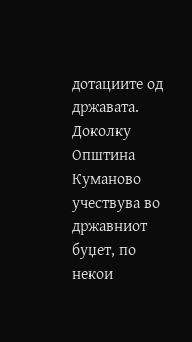дотациите од државата. Доколку Општина Куманово учествува во државниот буџет, по некои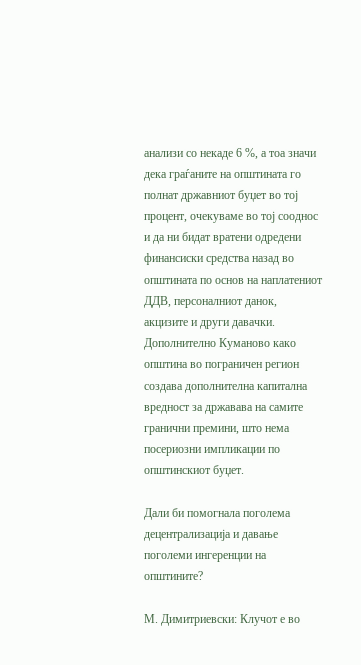анализи со некаде 6 %, а тоа значи дека граѓаните на општината го полнат државниот буџет во тој процент, очекуваме во тој сооднос и да ни бидат вратени одредени финансиски средства назад во општината по основ на наплатениот ДДВ, персоналниот данок, акцизите и други давачки. Дополнително Куманово како општина во пограничен регион создава дополнителна капитална вредност за државава на самите гранични премини, што нема посериозни импликации по општинскиот буџет.

Дали би помогнала поголема децентрализација и давање поголеми ингеренции на општините?

М. Димитриевски: Клучот е во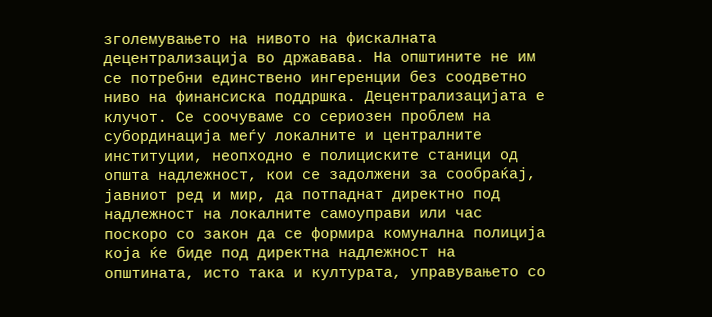зголемувањето на нивото на фискалната децентрализација во државава. На општините не им се потребни единствено ингеренции без соодветно ниво на финансиска поддршка. Децентрализацијата е клучот. Се соочуваме со сериозен проблем на субординација меѓу локалните и централните институции, неопходно е полициските станици од општа надлежност, кои се задолжени за сообраќај, јавниот ред и мир, да потпаднат директно под надлежност на локалните самоуправи или час поскоро со закон да се формира комунална полиција која ќе биде под директна надлежност на општината, исто така и културата, управувањето со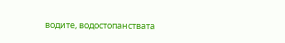водите, водостопанствата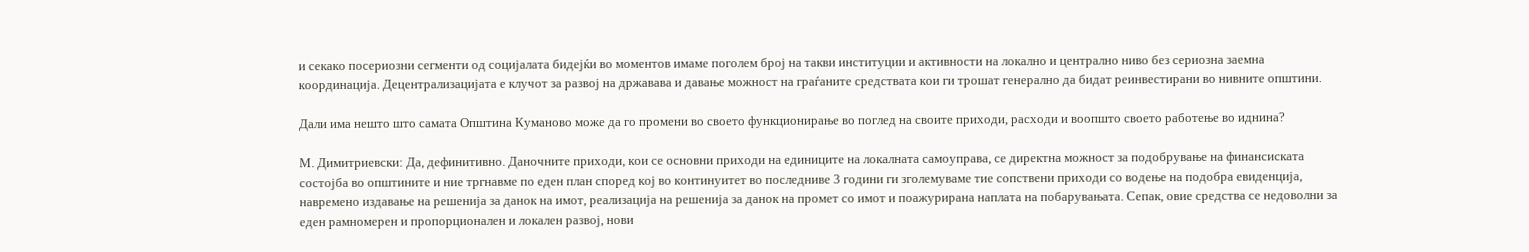и секако посериозни сегменти од социјалата бидејќи во моментов имаме поголем број на такви институции и активности на локално и централно ниво без сериозна заемна координација. Децентрализацијата е клучот за развој на државава и давање можност на граѓаните средствата кои ги трошат генерално да бидат реинвестирани во нивните општини.

Дали има нешто што самата Општина Куманово може да го промени во своето функционирање во поглед на своите приходи, расходи и воопшто своето работење во иднина?

М. Димитриевски: Да, дефинитивно. Даночните приходи, кои се основни приходи на единиците на локалната самоуправа, се директна можност за подобрување на финансиската состојба во општините и ние тргнавме по еден план според кој во континуитет во последниве 3 години ги зголемуваме тие сопствени приходи со водење на подобра евиденција, навремено издавање на решенија за данок на имот, реализација на решенија за данок на промет со имот и поажурирана наплата на побарувањата. Сепак, овие средства се недоволни за еден рамномерен и пропорционален и локален развој, нови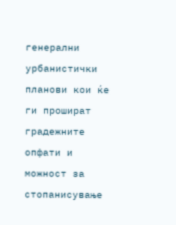генерални урбанистички планови кои ќе ги прошират градежните опфати и можност за стопанисување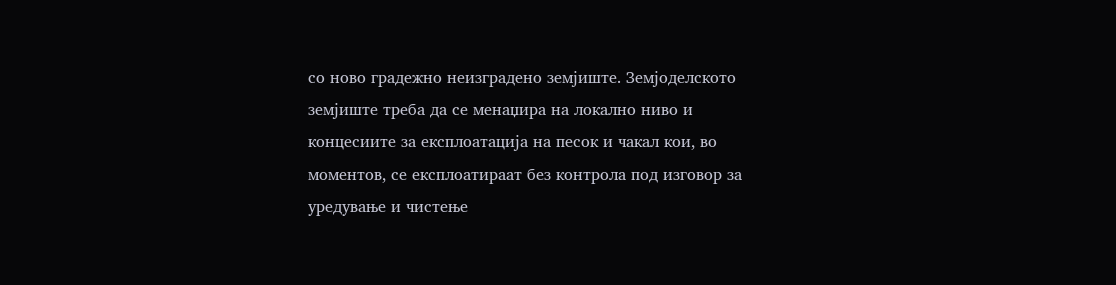со ново градежно неизградено земјиште. Земјоделското земјиште треба да се менаџира на локално ниво и концесиите за експлоатација на песок и чакал кои, во моментов, се експлоатираат без контрола под изговор за уредување и чистење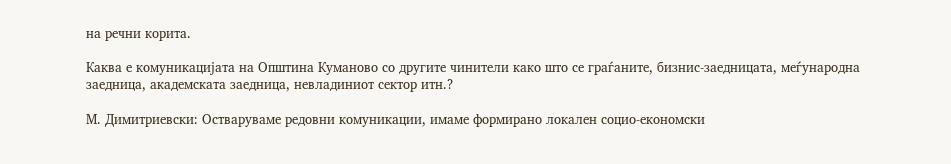на речни корита.

Каква е комуникацијата на Општина Куманово со другите чинители како што се граѓаните, бизнис-заедницата, меѓународна заедница, академската заедница, невладиниот сектор итн.?

М. Димитриевски: Остваруваме редовни комуникации, имаме формирано локален социо-економски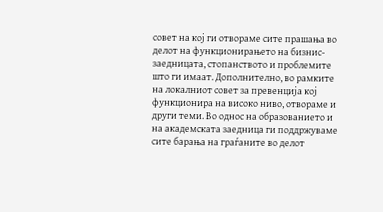совет на кој ги отвораме сите прашања во делот на функционирањето на бизнис-заедницата, стопанството и проблемите што ги имаат. Дополнително, во рамките на локалниот совет за превенција кој функционира на високо ниво, отвораме и други теми. Во однос на образованието и на академската заедница ги поддржуваме сите барања на граѓаните во делот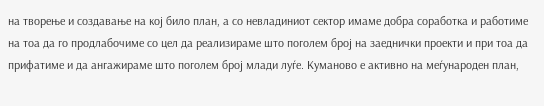на творење и создавање на кој било план, а со невладиниот сектор имаме добра соработка и работиме на тоа да го продлабочиме со цел да реализираме што поголем број на заеднички проекти и при тоа да прифатиме и да ангажираме што поголем број млади луѓе. Куманово е активно на меѓународен план,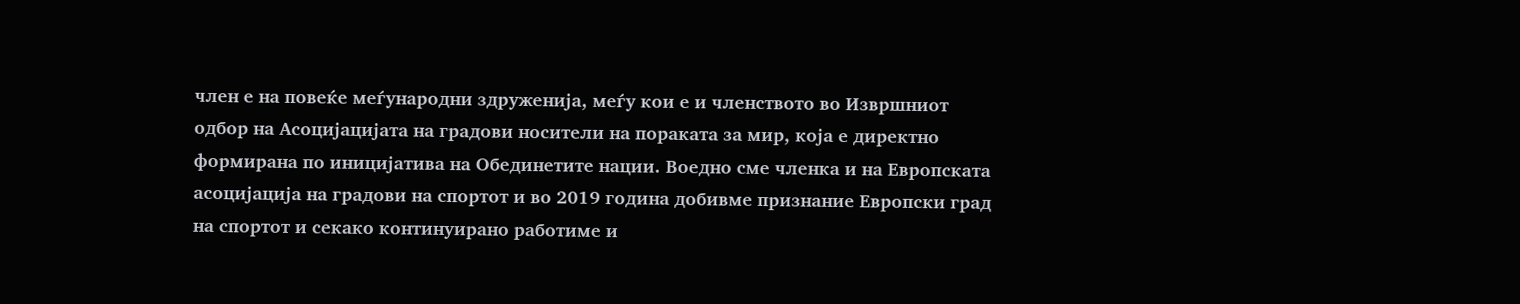член е на повеќе меѓународни здруженија, меѓу кои е и членството во Извршниот одбор на Асоцијацијата на градови носители на пораката за мир, која е директно формирана по иницијатива на Обединетите нации. Воедно сме членка и на Европската асоцијација на градови на спортот и во 2019 година добивме признание Европски град на спортот и секако континуирано работиме и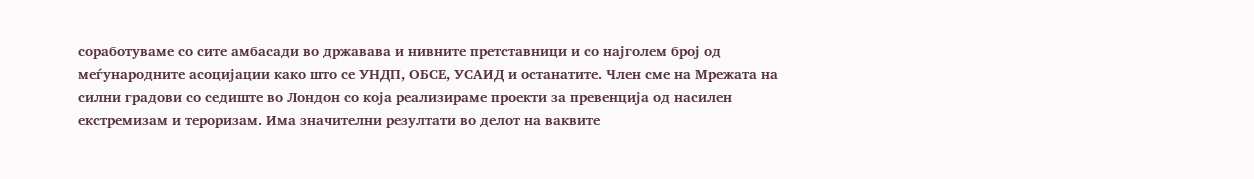соработуваме со сите амбасади во државава и нивните претставници и со најголем број од меѓународните асоцијации како што се УНДП, ОБСЕ, УСАИД и останатите. Член сме на Мрежата на силни градови со седиште во Лондон со која реализираме проекти за превенција од насилен екстремизам и тероризам. Има значителни резултати во делот на ваквите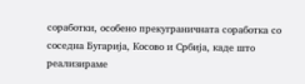соработки, особено прекуграничната соработка со соседна Бугарија, Косово и Србија, каде што реализираме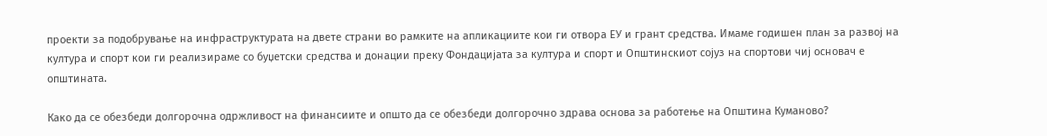проекти за подобрување на инфраструктурата на двете страни во рамките на апликациите кои ги отвора ЕУ и грант средства. Имаме годишен план за развој на култура и спорт кои ги реализираме со буџетски средства и донации преку Фондацијата за култура и спорт и Општинскиот сојуз на спортови чиј основач е општината.

Како да се обезбеди долгорочна одржливост на финансиите и општо да се обезбеди долгорочно здрава основа за работење на Општина Куманово?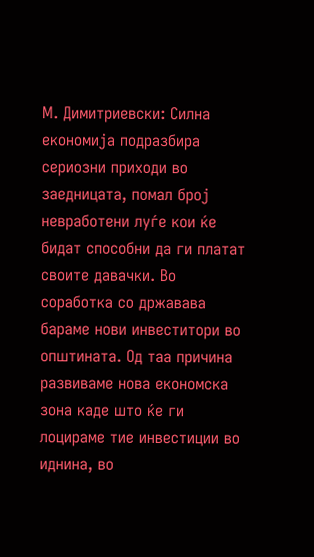М. Димитриевски: Силна економија подразбира сериозни приходи во заедницата, помал број невработени луѓе кои ќе бидат способни да ги платат своите давачки. Во соработка со државава бараме нови инвеститори во општината. Од таа причина развиваме нова економска зона каде што ќе ги лоцираме тие инвестиции во иднина, во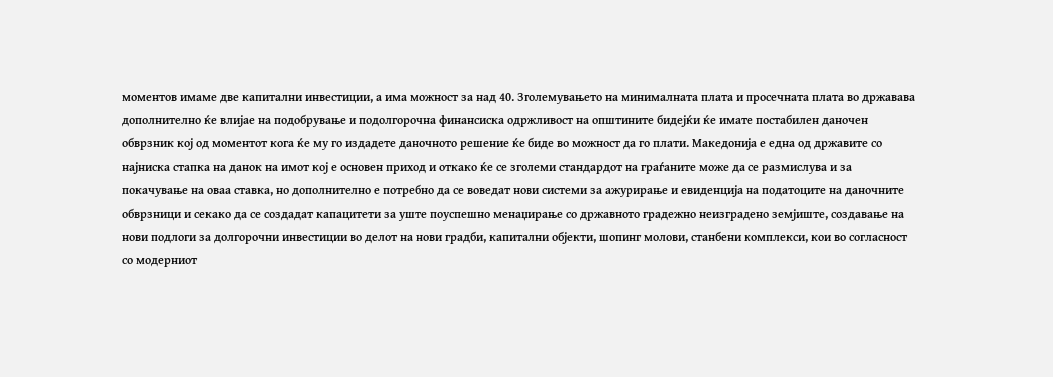моментов имаме две капитални инвестиции, а има можност за над 40. Зголемувањето на минималната плата и просечната плата во државава дополнително ќе влијае на подобрување и подолгорочна финансиска одржливост на општините бидејќи ќе имате постабилен даночен обврзник кој од моментот кога ќе му го издадете даночното решение ќе биде во можност да го плати. Македонија е една од државите со најниска стапка на данок на имот кој е основен приход и откако ќе се зголеми стандардот на граѓаните може да се размислува и за покачување на оваа ставка, но дополнително е потребно да се воведат нови системи за ажурирање и евиденција на податоците на даночните обврзници и секако да се создадат капацитети за уште поуспешно менаџирање со државното градежно неизградено земјиште, создавање на нови подлоги за долгорочни инвестиции во делот на нови градби, капитални објекти, шопинг молови, станбени комплекси, кои во согласност со модерниот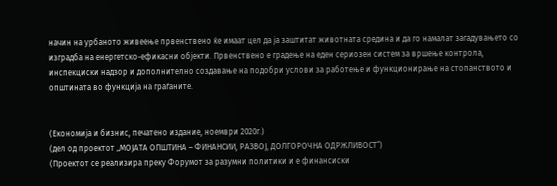начин на урбаното живеење првенствено ќе имаат цел да ја заштитат животната средина и да го намалат загадувањето со изградба на енергетско-ефикасни објекти. Првенствено е градење на еден сериозен систем за вршење контрола, инспекциски надзор и дополнително создавање на подобри услови за работење и функционирање на стопанството и општината во функција на граѓаните.


(Економија и бизнис, печатено издание, ноември 2020г.)
(дел од проектот „МОЈАТА ОПШТИНА – ФИНАНСИИ, РАЗВОЈ, ДОЛГОРОЧНА ОДРЖЛИВОСТ“)
(Проектот се реализира преку Форумот за разумни политики и е финансиски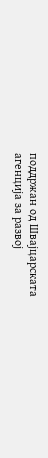поддржан од Швајцарската агенција за развој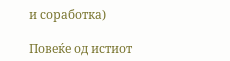и соработка)

Повеќе од истиот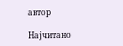автор

Најчитано